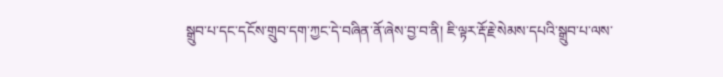སྒྲུབ་པ་དང་དངོས་གྲུབ་དག་ཀྱང་དེ་བཞིན་ནོ་ཞེས་བྱ་བ་ནི། ཇི་ལྟར་རྡོ་རྗེ་སེམས་དཔའི་སྒྲུབ་པ་ལས་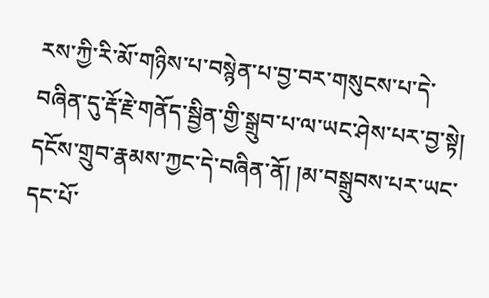རས་ཀྱི་རི་མོ་གཉིས་པ་བསྙེན་པ་བྱ་བར་གསུངས་པ་དེ་ བཞིན་དུ་རྡོ་རྗེ་གནོད་སྦྱིན་གྱི་སྒྲུབ་པ་ལ་ཡང་ཤེས་པར་བྱ་སྟེ། དངོས་གྲུབ་རྣམས་ཀྱང་དེ་བཞིན་ནོ། །མ་བསྒྲུབས་པར་ཡང་དང་པོ་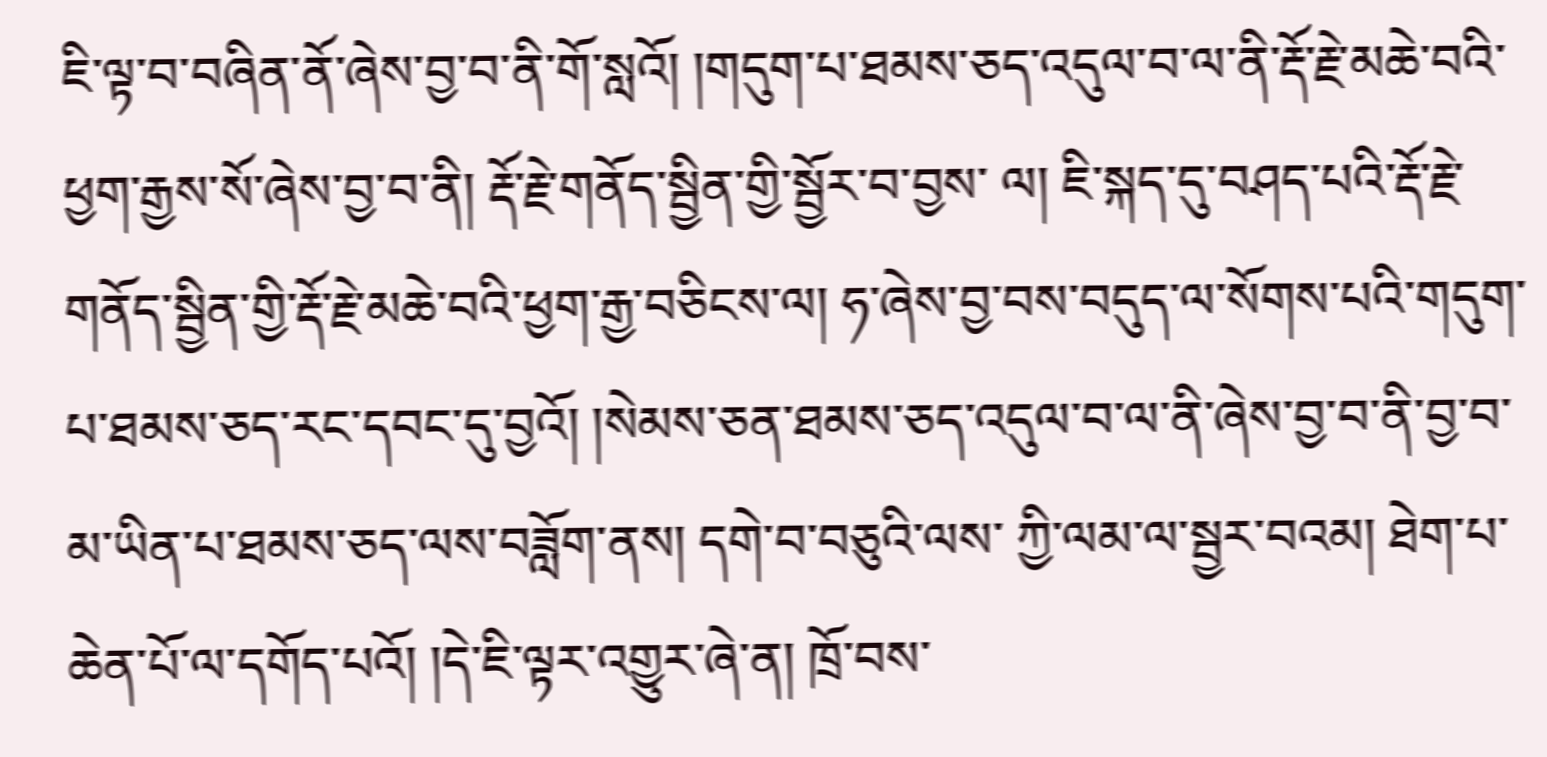ཇི་ལྟ་བ་བཞིན་ནོ་ཞེས་བྱ་བ་ནི་གོ་སླའོ། །གདུག་པ་ཐམས་ཅད་འདུལ་བ་ལ་ནི་རྡོ་རྗེ་མཆེ་བའི་ཕྱག་རྒྱས་སོ་ཞེས་བྱ་བ་ནི། རྡོ་རྗེ་གནོད་སྦྱིན་གྱི་སྦྱོར་བ་བྱས་ ལ། ཇི་སྐད་དུ་བཤད་པའི་རྡོ་རྗེ་གནོད་སྦྱིན་གྱི་རྡོ་རྗེ་མཆེ་བའི་ཕྱག་རྒྱ་བཅིངས་ལ། ཧ་ཞེས་བྱ་བས་བདུད་ལ་སོགས་པའི་གདུག་པ་ཐམས་ཅད་རང་དབང་དུ་བྱའོ། །སེམས་ཅན་ཐམས་ཅད་འདུལ་བ་ལ་ནི་ཞེས་བྱ་བ་ནི་བྱ་བ་མ་ཡིན་པ་ཐམས་ཅད་ལས་བཟློག་ནས། དགེ་བ་བཅུའི་ལས་ ཀྱི་ལམ་ལ་སྦྱར་བའམ། ཐེག་པ་ཆེན་པོ་ལ་དགོད་པའོ། །དེ་ཇི་ལྟར་འགྱུར་ཞེ་ན། ཁྲོ་བས་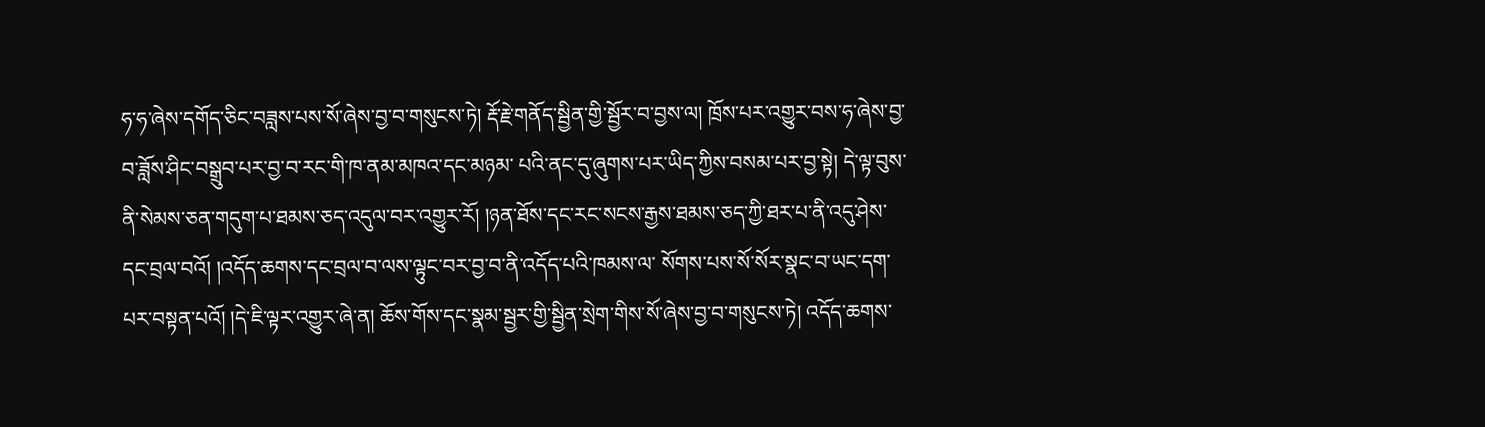ཧ་ཧ་ཞེས་དགོད་ཅིང་བཟླས་པས་སོ་ཞེས་བྱ་བ་གསུངས་ཏེ། རྡོ་རྗེ་གནོད་སྦྱིན་གྱི་སྦྱོར་བ་བྱས་ལ། ཁྲོས་པར་འགྱུར་བས་ཧ་ཞེས་བྱ་བ་ཟློས་ཤིང་བསྒྲུབ་པར་བྱ་བ་རང་གི་ཁ་ནམ་མཁའ་དང་མཉམ་ པའི་ནང་དུ་ཞུགས་པར་ཡིད་ཀྱིས་བསམ་པར་བྱ་སྟེ། དེ་ལྟ་བུས་ནི་སེམས་ཅན་གདུག་པ་ཐམས་ཅད་འདུལ་བར་འགྱུར་རོ། །ཉན་ཐོས་དང་རང་སངས་རྒྱས་ཐམས་ཅད་ཀྱི་ཐར་པ་ནི་འདུ་ཤེས་དང་བྲལ་བའོ། །འདོད་ཆགས་དང་བྲལ་བ་ལས་ལྟུང་བར་བྱ་བ་ནི་འདོད་པའི་ཁམས་ལ་ སོགས་པས་སོ་སོར་སྣང་བ་ཡང་དག་པར་བསྟན་པའོ། །དེ་ཇི་ལྟར་འགྱུར་ཞེ་ན། ཆོས་གོས་དང་སྣམ་སྦྱར་གྱི་སྦྱིན་སྲེག་གིས་སོ་ཞེས་བྱ་བ་གསུངས་ཏེ། འདོད་ཆགས་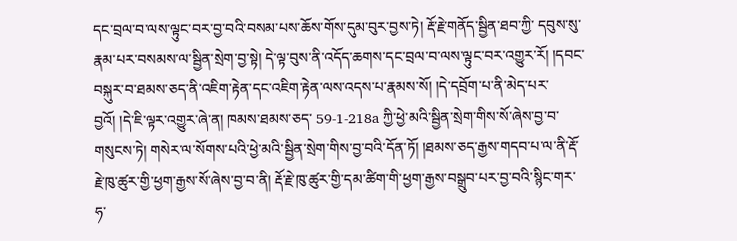དང་བྲལ་བ་ལས་ལྟུང་བར་བྱ་བའི་བསམ་པས་ཆོས་གོས་དུམ་བུར་བྱས་ཏེ། རྡོ་རྗེ་གནོད་སྦྱིན་ཐབ་ཀྱི་ དབུས་སུ་རྣམ་པར་བསམས་ལ་སྦྱིན་སྲེག་བྱ་སྟེ། དེ་ལྟ་བུས་ནི་འདོད་ཆགས་དང་བྲལ་བ་ལས་ལྟུང་བར་འགྱུར་རོ། །དབང་བསྐུར་བ་ཐམས་ཅད་ནི་འཇིག་རྟེན་དང་འཇིག་རྟེན་ལས་འདས་པ་རྣམས་སོ། །དེ་དབྲོག་པ་ནི་མེད་པར་བྱའོ། །དེ་ཇི་ལྟར་འགྱུར་ཞེ་ན། ཁམས་ཐམས་ཅད་ 59-1-218a ཀྱི་ཕྱེ་མའི་སྦྱིན་སྲེག་གིས་སོ་ཞེས་བྱ་བ་གསུངས་ཏེ། གསེར་ལ་སོགས་པའི་ཕྱེ་མའི་སྦྱིན་སྲེག་གིས་བྱ་བའི་དོན་ཏོ། །ཐམས་ཅད་རྒྱས་གདབ་པ་ལ་ནི་རྡོ་རྗེ་ཁུ་ཚུར་གྱི་ཕྱག་རྒྱས་སོ་ཞེས་བྱ་བ་ནི། རྡོ་རྗེ་ཁུ་ཚུར་གྱི་དམ་ཚིག་གི་ཕྱག་རྒྱས་བསྒྲུབ་པར་བྱ་བའི་སྙིང་གར་ཧ་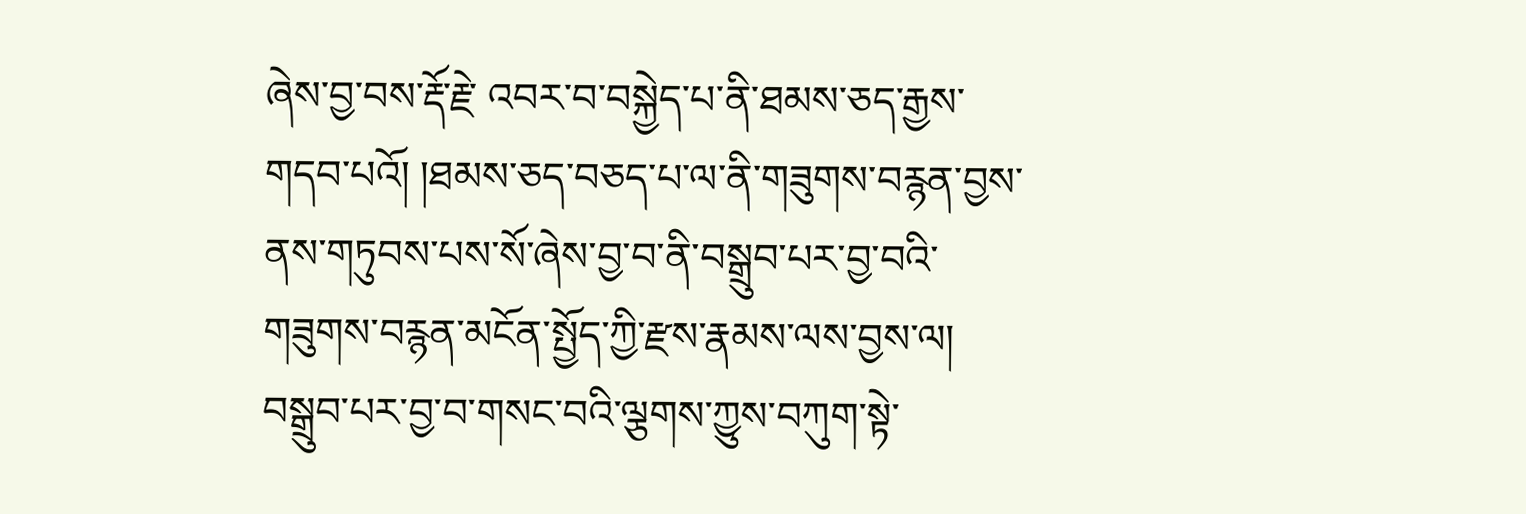ཞེས་བྱ་བས་རྡོ་རྗེ་ འབར་བ་བསྐྱེད་པ་ནི་ཐམས་ཅད་རྒྱས་གདབ་པའོ། །ཐམས་ཅད་བཅད་པ་ལ་ནི་གཟུགས་བརྙན་བྱས་ནས་གཏུབས་པས་སོ་ཞེས་བྱ་བ་ནི་བསྒྲུབ་པར་བྱ་བའི་གཟུགས་བརྙན་མངོན་སྤྱོད་ཀྱི་རྫས་རྣམས་ལས་བྱས་ལ། བསྒྲུབ་པར་བྱ་བ་གསང་བའི་ལྕགས་ཀྱུས་བཀུག་སྟེ་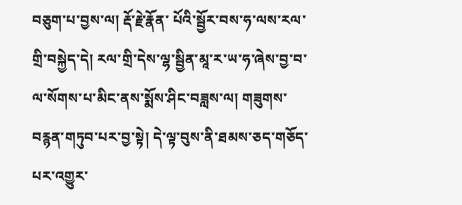བཅུག་པ་བྱས་ལ། རྡོ་རྗེ་རྣོན་ པོའི་སྦྱོར་བས་ཧ་ལས་རལ་གྲི་བསྐྱེད་དེ། རལ་གྲི་དེས་ལྷ་སྦྱིན་མཱ་ར་ཡ་ཧ་ཞེས་བྱ་བ་ལ་སོགས་པ་མིང་ནས་སྨོས་ཤིང་བཟླས་ལ། གཟུགས་བརྙན་གཏུབ་པར་བྱ་སྟེ། དེ་ལྟ་བུས་ནི་ཐམས་ཅད་གཅོད་པར་འགྱུར་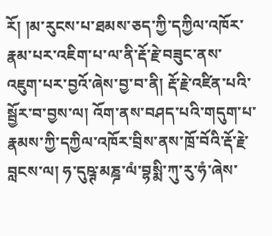རོ། །མ་རུངས་པ་ཐམས་ཅད་ཀྱི་དཀྱིལ་འཁོར་རྣམ་པར་འཇིག་པ་ལ་ནི་རྡོ་རྗེ་བཟུང་ནས་ འཇུག་པར་བྱའོ་ཞེས་བྱ་བ་ནི། རྡོ་རྗེ་འཛིན་པའི་སྦྱོར་བ་བྱས་ལ། འོག་ནས་བཤད་པའི་གདུག་པ་རྣམས་ཀྱི་དཀྱིལ་འཁོར་བྲིས་ནས་ཁྲོ་བོའི་རྡོ་རྗེ་བླངས་ལ། ཧ་དུཥྚ་མཎྜ་ལཾ་བྷསྨི་ཀུ་རུ་ཧཾ་ཞེས་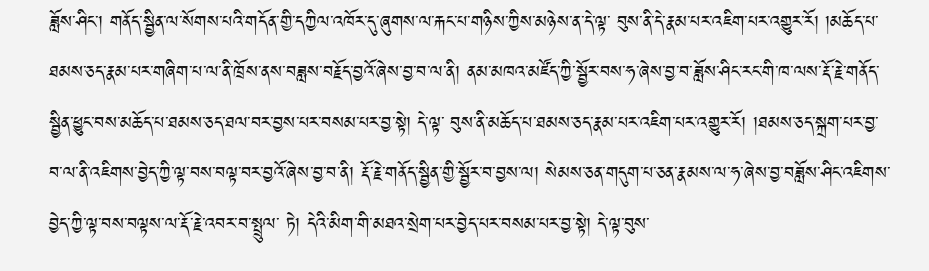ཟློས་ཤིང་། གནོད་སྦྱིན་ལ་སོགས་པའི་གདོན་གྱི་དཀྱིལ་འཁོར་དུ་ཞུགས་ལ་རྐང་པ་གཉིས་ཀྱིས་མཉེས་ན་དེ་ལྟ་ བུས་ནི་དེ་རྣམ་པར་འཇིག་པར་འགྱུར་རོ། །མཆོད་པ་ཐམས་ཅད་རྣམ་པར་གཞིག་པ་ལ་ནི་ཁྲོས་ནས་བཟླས་བརྗོད་བྱའོ་ཞེས་བྱ་བ་ལ་ནི། ནམ་མཁའ་མཛོད་ཀྱི་སྦྱོར་བས་ཧ་ཞེས་བྱ་བ་ཟློས་ཤིང་རང་གི་ཁ་ལས་རྡོ་རྗེ་གནོད་སྦྱིན་ཕྱུང་བས་མཆོད་པ་ཐམས་ཅད་ཐལ་བར་བྱས་པར་བསམ་པར་བྱ་སྟེ། དེ་ལྟ་ བུས་ནི་མཆོད་པ་ཐམས་ཅད་རྣམ་པར་འཇིག་པར་འགྱུར་རོ། །ཐམས་ཅད་སྐྲག་པར་བྱ་བ་ལ་ནི་འཇིགས་བྱེད་ཀྱི་ལྟ་བས་བལྟ་བར་བྱའོ་ཞེས་བྱ་བ་ནི། རྡོ་རྗེ་གནོད་སྦྱིན་གྱི་སྦྱོར་བ་བྱས་ལ། སེམས་ཅན་གདུག་པ་ཅན་རྣམས་ལ་ཧ་ཞེས་བྱ་བཟློས་ཤིང་འཇིགས་བྱེད་ཀྱི་ལྟ་བས་བལྟས་ལ་རྡོ་རྗེ་འབར་བ་སྤྲུལ་ ཏེ། དེའི་མིག་གི་མཐའ་སྲེག་པར་བྱེད་པར་བསམ་པར་བྱ་སྟེ། དེ་ལྟ་བུས་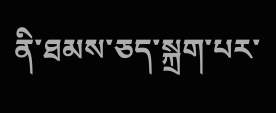ནི་ཐམས་ཅད་སྐྲག་པར་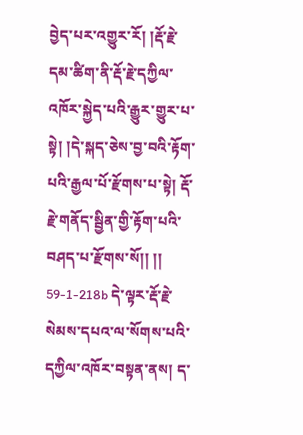བྱེད་པར་འགྱུར་རོ། །རྡོ་རྗེ་དམ་ཚིག་ནི་རྡོ་རྗེ་དཀྱིལ་འཁོར་སྐྱེད་པའི་རྒྱུར་གྱུར་པ་སྟེ། །དེ་སྐད་ཅེས་བྱ་བའི་རྟོག་པའི་རྒྱལ་པོ་རྫོགས་པ་སྟེ། རྡོ་རྗེ་གནོད་སྦྱིན་གྱི་རྟོག་པའི་བཤད་པ་རྫོགས་སོ།། །། 59-1-218b དེ་ལྟར་རྡོ་རྗེ་སེམས་དཔའ་ལ་སོགས་པའི་དཀྱིལ་འཁོར་བསྟན་ནས། ད་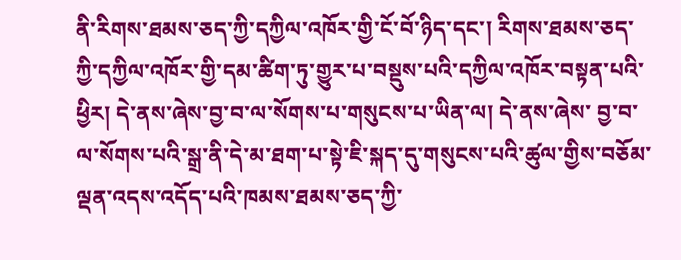ནི་རིགས་ཐམས་ཅད་ཀྱི་དཀྱིལ་འཁོར་གྱི་ངོ་བོ་ཉིད་དང་། རིགས་ཐམས་ཅད་ཀྱི་དཀྱིལ་འཁོར་གྱི་དམ་ཚིག་ཏུ་གྱུར་པ་བསྡུས་པའི་དཀྱིལ་འཁོར་བསྟན་པའི་ཕྱིར། དེ་ནས་ཞེས་བྱ་བ་ལ་སོགས་པ་གསུངས་པ་ཡིན་ལ། དེ་ནས་ཞེས་ བྱ་བ་ལ་སོགས་པའི་སྒྲ་ནི་དེ་མ་ཐག་པ་སྟེ་ཇི་སྐད་དུ་གསུངས་པའི་ཚུལ་གྱིས་བཅོམ་ལྡན་འདས་འདོད་པའི་ཁམས་ཐམས་ཅད་ཀྱི་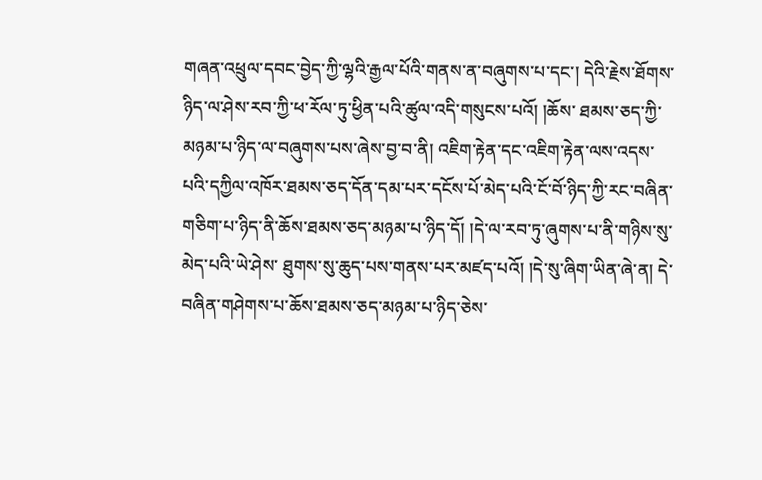གཞན་འཕྲུལ་དབང་བྱེད་ཀྱི་ལྷའི་རྒྱལ་པོའི་གནས་ན་བཞུགས་པ་དང་། དེའི་རྗེས་ཐོགས་ཉིད་ལ་ཤེས་རབ་ཀྱི་ཕ་རོལ་ཏུ་ཕྱིན་པའི་ཚུལ་འདི་གསུངས་པའོ། །ཆོས་ ཐམས་ཅད་ཀྱི་མཉམ་པ་ཉིད་ལ་བཞུགས་པས་ཞེས་བྱ་བ་ནི། འཇིག་རྟེན་དང་འཇིག་རྟེན་ལས་འདས་པའི་དཀྱིལ་འཁོར་ཐམས་ཅད་དོན་དམ་པར་དངོས་པོ་མེད་པའི་ངོ་བོ་ཉིད་ཀྱི་རང་བཞིན་གཅིག་པ་ཉིད་ནི་ཆོས་ཐམས་ཅད་མཉམ་པ་ཉིད་དོ། །དེ་ལ་རབ་ཏུ་ཞུགས་པ་ནི་གཉིས་སུ་མེད་པའི་ཡེ་ཤེས་ ཐུགས་སུ་ཆུད་པས་གནས་པར་མཛད་པའོ། །དེ་སུ་ཞིག་ཡིན་ཞེ་ན། དེ་བཞིན་གཤེགས་པ་ཆོས་ཐམས་ཅད་མཉམ་པ་ཉིད་ཅེས་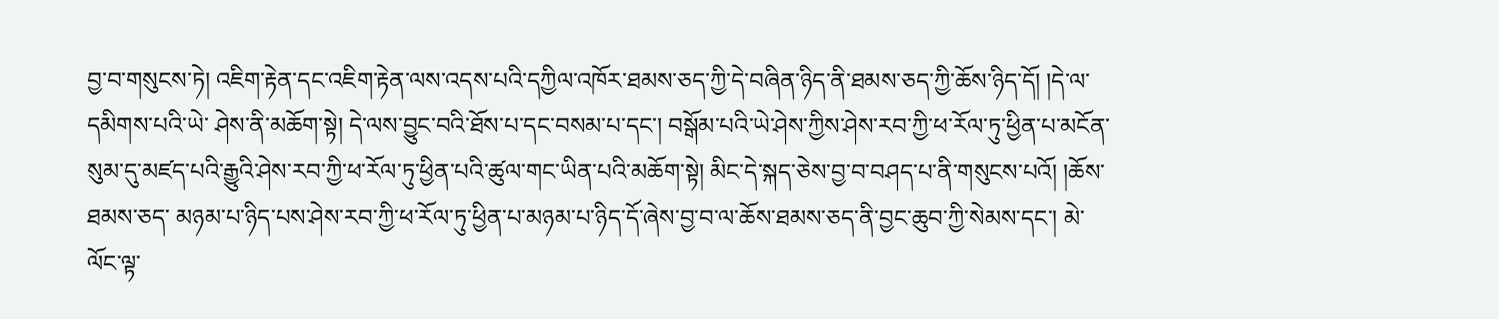བྱ་བ་གསུངས་ཏེ། འཇིག་རྟེན་དང་འཇིག་རྟེན་ལས་འདས་པའི་དཀྱིལ་འཁོར་ཐམས་ཅད་ཀྱི་དེ་བཞིན་ཉིད་ནི་ཐམས་ཅད་ཀྱི་ཆོས་ཉིད་དོ། །དེ་ལ་དམིགས་པའི་ཡེ་ ཤེས་ནི་མཆོག་སྟེ། དེ་ལས་བྱུང་བའི་ཐོས་པ་དང་བསམ་པ་དང་། བསྒོམ་པའི་ཡེ་ཤེས་ཀྱིས་ཤེས་རབ་ཀྱི་ཕ་རོལ་ཏུ་ཕྱིན་པ་མངོན་སུམ་དུ་མཛད་པའི་རྒྱུའི་ཤེས་རབ་ཀྱི་ཕ་རོལ་ཏུ་ཕྱིན་པའི་ཚུལ་གང་ཡིན་པའི་མཆོག་སྟེ། མིང་དེ་སྐད་ཅེས་བྱ་བ་བཤད་པ་ནི་གསུངས་པའོ། །ཆོས་ཐམས་ཅད་ མཉམ་པ་ཉིད་པས་ཤེས་རབ་ཀྱི་ཕ་རོལ་ཏུ་ཕྱིན་པ་མཉམ་པ་ཉིད་དོ་ཞེས་བྱ་བ་ལ་ཆོས་ཐམས་ཅད་ནི་བྱང་ཆུབ་ཀྱི་སེམས་དང་། མེ་ལོང་ལྟ་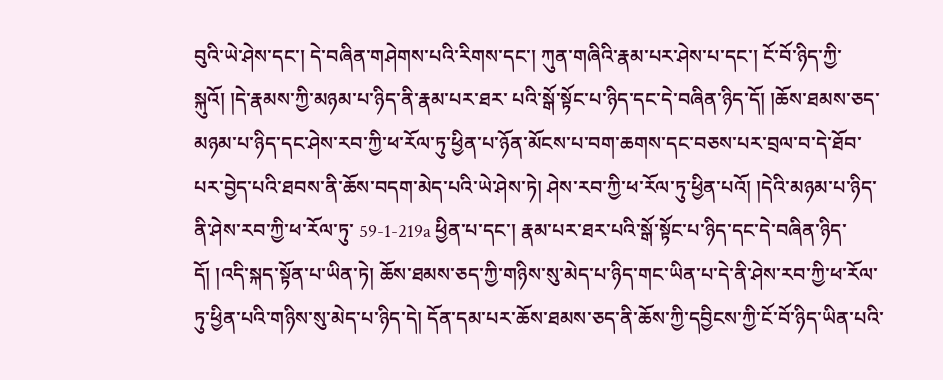བུའི་ཡེ་ཤེས་དང་། དེ་བཞིན་གཤེགས་པའི་རིགས་དང་། ཀུན་གཞིའི་རྣམ་པར་ཤེས་པ་དང་། ངོ་བོ་ཉིད་ཀྱི་སྐུའོ། །དེ་རྣམས་ཀྱི་མཉམ་པ་ཉིད་ནི་རྣམ་པར་ཐར་ པའི་སྒོ་སྟོང་པ་ཉིད་དང་དེ་བཞིན་ཉིད་དོ། །ཆོས་ཐམས་ཅད་མཉམ་པ་ཉིད་དང་ཤེས་རབ་ཀྱི་ཕ་རོལ་ཏུ་ཕྱིན་པ་ཉོན་མོངས་པ་བག་ཆགས་དང་བཅས་པར་བྲལ་བ་དེ་ཐོབ་པར་བྱེད་པའི་ཐབས་ནི་ཆོས་བདག་མེད་པའི་ཡེ་ཤེས་ཏེ། ཤེས་རབ་ཀྱི་ཕ་རོལ་ཏུ་ཕྱིན་པའོ། །དེའི་མཉམ་པ་ཉིད་ནི་ཤེས་རབ་ཀྱི་ཕ་རོལ་ཏུ་ 59-1-219a ཕྱིན་པ་དང་། རྣམ་པར་ཐར་པའི་སྒོ་སྟོང་པ་ཉིད་དང་དེ་བཞིན་ཉིད་དོ། །འདི་སྐད་སྟོན་པ་ཡིན་ཏེ། ཆོས་ཐམས་ཅད་ཀྱི་གཉིས་སུ་མེད་པ་ཉིད་གང་ཡིན་པ་དེ་ནི་ཤེས་རབ་ཀྱི་ཕ་རོལ་ཏུ་ཕྱིན་པའི་གཉིས་སུ་མེད་པ་ཉིད་དེ། དོན་དམ་པར་ཆོས་ཐམས་ཅད་ནི་ཆོས་ཀྱི་དབྱིངས་ཀྱི་ངོ་བོ་ཉིད་ཡིན་པའི་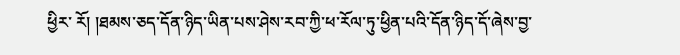ཕྱིར་ རོ། །ཐམས་ཅད་དོན་ཉིད་ཡིན་པས་ཤེས་རབ་ཀྱི་ཕ་རོལ་ཏུ་ཕྱིན་པའི་དོན་ཉིད་དོ་ཞེས་བྱ་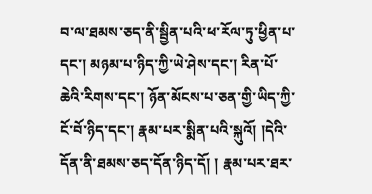བ་ལ་ཐམས་ཅད་ནི་སྦྱིན་པའི་ཕ་རོལ་ཏུ་ཕྱིན་པ་དང་། མཉམ་པ་ཉིད་ཀྱི་ཡེ་ཤེས་དང་། རིན་པོ་ཆེའི་རིགས་དང་། ཉོན་མོངས་པ་ཅན་གྱི་ཡིད་ཀྱི་ངོ་བོ་ཉིད་དང་། རྣམ་པར་སྨིན་པའི་སྐུའོ། །དེའི་དོན་ནི་ཐམས་ཅད་དོན་ཉིད་དོ། ། རྣམ་པར་ཐར་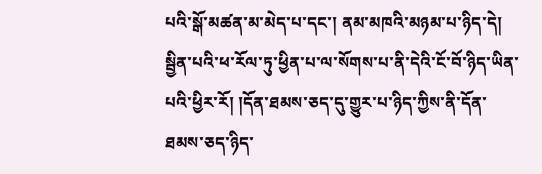པའི་སྒོ་མཚན་མ་མེད་པ་དང་། ནམ་མཁའི་མཉམ་པ་ཉིད་དེ། སྦྱིན་པའི་ཕ་རོལ་ཏུ་ཕྱིན་པ་ལ་སོགས་པ་ནི་དེའི་ངོ་བོ་ཉིད་ཡིན་པའི་ཕྱིར་རོ། །དོན་ཐམས་ཅད་དུ་གྱུར་པ་ཉིད་ཀྱིས་ནི་དོན་ཐམས་ཅད་ཉིད་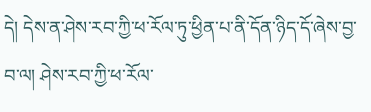དེ། དེས་ན་ཤེས་རབ་ཀྱི་ཕ་རོལ་ཏུ་ཕྱིན་པ་ནི་དོན་ཉིད་དོ་ཞེས་བྱ་བ་ལ། ཤེས་རབ་ཀྱི་ཕ་རོལ་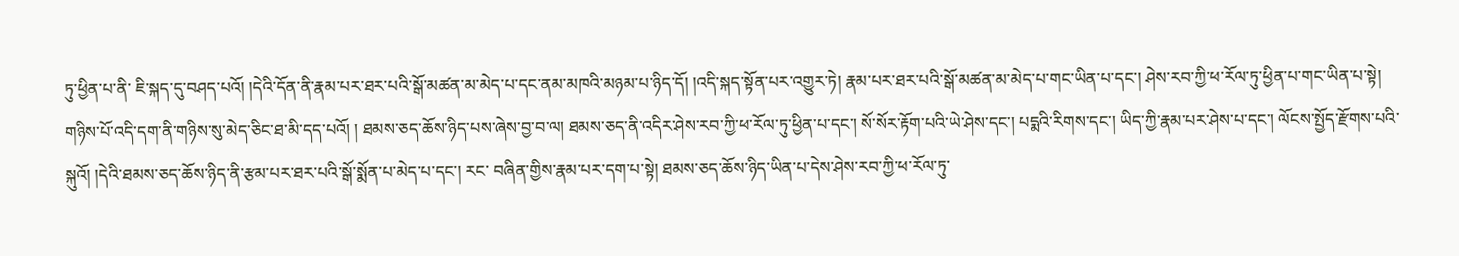ཏུ་ཕྱིན་པ་ནི་ ཇི་སྐད་དུ་བཤད་པའོ། །དེའི་དོན་ནི་རྣམ་པར་ཐར་པའི་སྒོ་མཚན་མ་མེད་པ་དང་ནམ་མཁའི་མཉམ་པ་ཉིད་དོ། །འདི་སྐད་སྟོན་པར་འགྱུར་ཏེ། རྣམ་པར་ཐར་པའི་སྒོ་མཚན་མ་མེད་པ་གང་ཡིན་པ་དང་། ཤེས་རབ་ཀྱི་ཕ་རོལ་ཏུ་ཕྱིན་པ་གང་ཡིན་པ་སྟེ། གཉིས་པོ་འདི་དག་ནི་གཉིས་སུ་མེད་ཅིང་ཐ་མི་དད་པའོ། ། ཐམས་ཅད་ཆོས་ཉིད་པས་ཞེས་བྱ་བ་ལ། ཐམས་ཅད་ནི་འདིར་ཤེས་རབ་ཀྱི་ཕ་རོལ་ཏུ་ཕྱིན་པ་དང་། སོ་སོར་རྟོག་པའི་ཡེ་ཤེས་དང་། པདྨའི་རིགས་དང་། ཡིད་ཀྱི་རྣམ་པར་ཤེས་པ་དང་། ལོངས་སྤྱོད་རྫོགས་པའི་སྐུའོ། །དེའི་ཐམས་ཅད་ཆོས་ཉིད་ནི་རྩམ་པར་ཐར་པའི་སྒོ་སྨོན་པ་མེད་པ་དང་། རང་ བཞིན་གྱིས་རྣམ་པར་དག་པ་སྟེ། ཐམས་ཅད་ཆོས་ཉིད་ཡིན་པ་དེས་ཤེས་རབ་ཀྱི་ཕ་རོལ་ཏུ་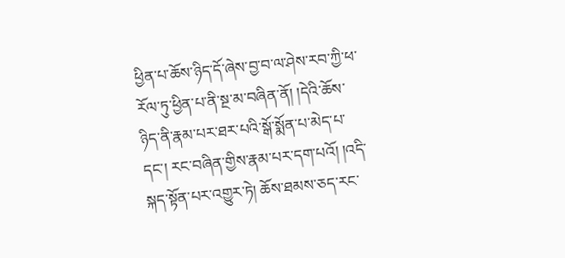ཕྱིན་པ་ཆོས་ཉིད་དོ་ཞེས་བྱ་བ་ལ་ཤེས་རབ་ཀྱི་ཕ་རོལ་ཏུ་ཕྱིན་པ་ནི་སྔ་མ་བཞིན་ནོ། །དེའི་ཆོས་ཉིད་ནི་རྣམ་པར་ཐར་པའི་སྒོ་སྨོན་པ་མེད་པ་དང་། རང་བཞིན་གྱིས་རྣམ་པར་དག་པའོ། །འདི་སྐད་སྟོན་པར་འགྱུར་ཏེ། ཆོས་ཐམས་ཅད་རང་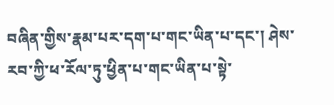བཞིན་གྱིས་རྣམ་པར་དག་པ་གང་ཡིན་པ་དང་། ཤེས་རབ་ཀྱི་ཕ་རོལ་ཏུ་ཕྱིན་པ་གང་ཡིན་པ་སྟེ་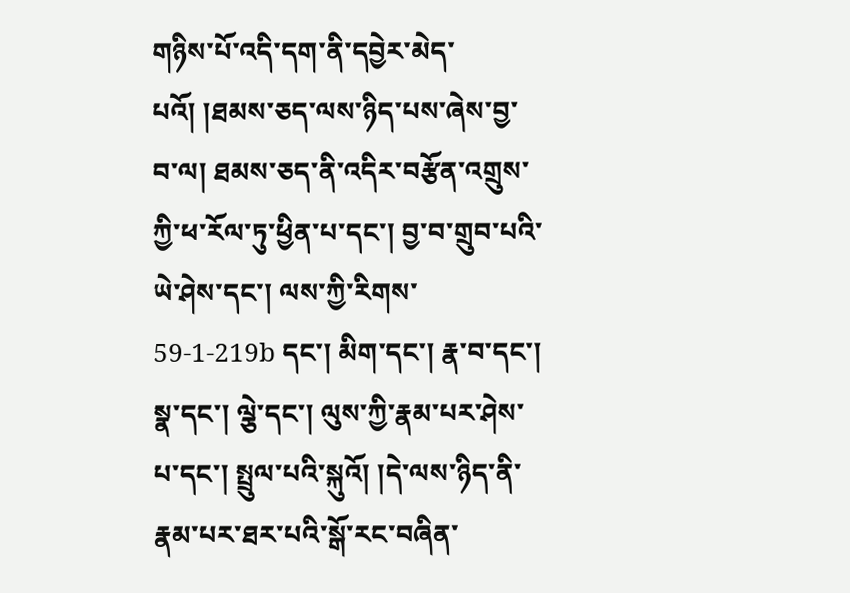གཉིས་པོ་འདི་དག་ནི་དབྱེར་མེད་པའོ། །ཐམས་ཅད་ལས་ཉིད་པས་ཞེས་བྱ་བ་ལ། ཐམས་ཅད་ནི་འདིར་བརྩོན་འགྲུས་ཀྱི་ཕ་རོལ་ཏུ་ཕྱིན་པ་དང་། བྱ་བ་གྲུབ་པའི་ཡེ་ཤེས་དང་། ལས་ཀྱི་རིགས་ 59-1-219b དང་། མིག་དང་། རྣ་བ་དང་། སྣ་དང་། ལྕེ་དང་། ལུས་ཀྱི་རྣམ་པར་ཤེས་པ་དང་། སྤྲུལ་པའི་སྐུའོ། །དེ་ལས་ཉིད་ནི་རྣམ་པར་ཐར་པའི་སྒོ་རང་བཞིན་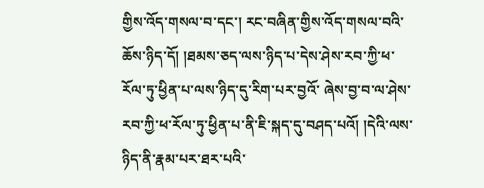གྱིས་འོད་གསལ་བ་དང་། རང་བཞིན་གྱིས་འོད་གསལ་བའི་ཆོས་ཉིད་དོ། །ཐམས་ཅད་ལས་ཉིད་པ་དེས་ཤེས་རབ་ཀྱི་ཕ་རོལ་ཏུ་ཕྱིན་པ་ལས་ཉིད་དུ་རིག་པར་བྱའོ་ ཞེས་བྱ་བ་ལ་ཤེས་རབ་ཀྱི་ཕ་རོལ་ཏུ་ཕྱིན་པ་ནི་ཇི་སྐད་དུ་བཤད་པའོ། །དེའི་ལས་ཉིད་ནི་རྣམ་པར་ཐར་པའི་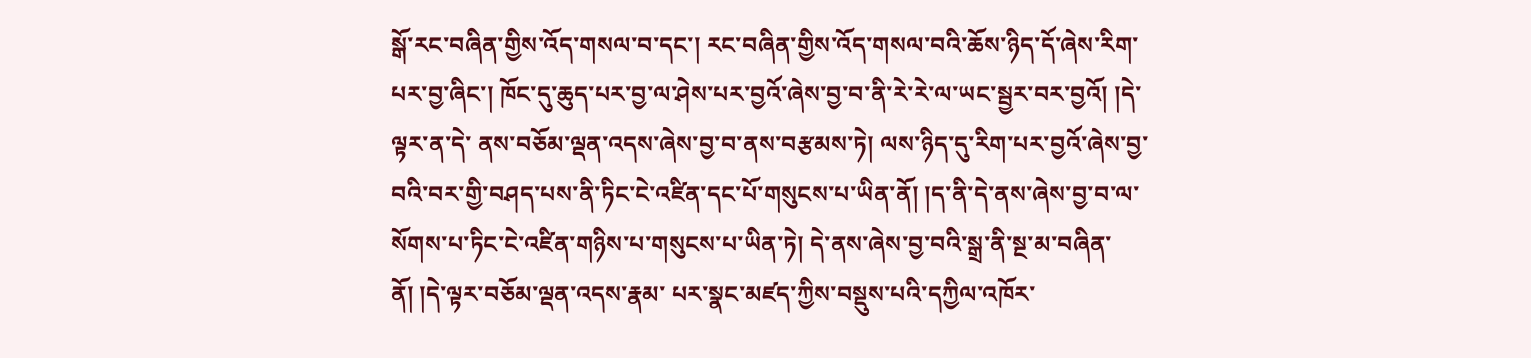སྒོ་རང་བཞིན་གྱིས་འོད་གསལ་བ་དང་། རང་བཞིན་གྱིས་འོད་གསལ་བའི་ཆོས་ཉིད་དོ་ཞེས་རིག་པར་བྱ་ཞིང་། ཁོང་དུ་ཆུད་པར་བྱ་ལ་ཤེས་པར་བྱའོ་ཞེས་བྱ་བ་ནི་རེ་རེ་ལ་ཡང་སྦྱར་བར་བྱའོ། །དེ་ལྟར་ན་དེ་ ནས་བཅོམ་ལྡན་འདས་ཞེས་བྱ་བ་ནས་བརྩམས་ཏེ། ལས་ཉིད་དུ་རིག་པར་བྱའོ་ཞེས་བྱ་བའི་བར་གྱི་བཤད་པས་ནི་ཏིང་ངེ་འཛིན་དང་པོ་གསུངས་པ་ཡིན་ནོ། །ད་ནི་དེ་ནས་ཞེས་བྱ་བ་ལ་སོགས་པ་ཏིང་ངེ་འཛིན་གཉིས་པ་གསུངས་པ་ཡིན་ཏེ། དེ་ནས་ཞེས་བྱ་བའི་སྒྲ་ནི་སྔ་མ་བཞིན་ནོ། །དེ་ལྟར་བཅོམ་ལྡན་འདས་རྣམ་ པར་སྣང་མཛད་ཀྱིས་བསྡུས་པའི་དཀྱིལ་འཁོར་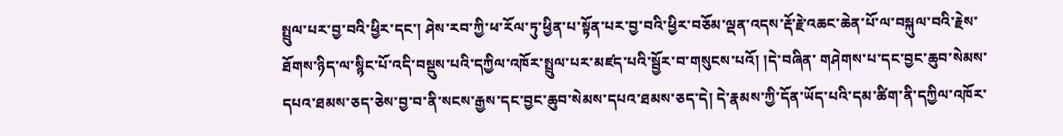སྤྲུལ་པར་བྱ་བའི་ཕྱིར་དང་། ཤེས་རབ་ཀྱི་ཕ་རོལ་ཏུ་ཕྱིན་པ་སྟོན་པར་བྱ་བའི་ཕྱིར་བཅོམ་ལྡན་འདས་རྡོ་རྗེ་འཆང་ཆེན་པོ་ལ་བསྐུལ་བའི་རྗེས་ཐོགས་ཉིད་ལ་སྙིང་པོ་འདི་བསྡུས་པའི་དཀྱིལ་འཁོར་སྤྲུལ་པར་མཛད་པའི་སྦྱོར་བ་གསུངས་པའོ། །དེ་བཞིན་ གཤེགས་པ་དང་བྱང་ཆུབ་སེམས་དཔའ་ཐམས་ཅད་ཅེས་བྱ་བ་ནི་སངས་རྒྱས་དང་བྱང་ཆུབ་སེམས་དཔའ་ཐམས་ཅད་དེ། དེ་རྣམས་ཀྱི་དོན་ཡོད་པའི་དམ་ཚིག་ནི་དཀྱིལ་འཁོར་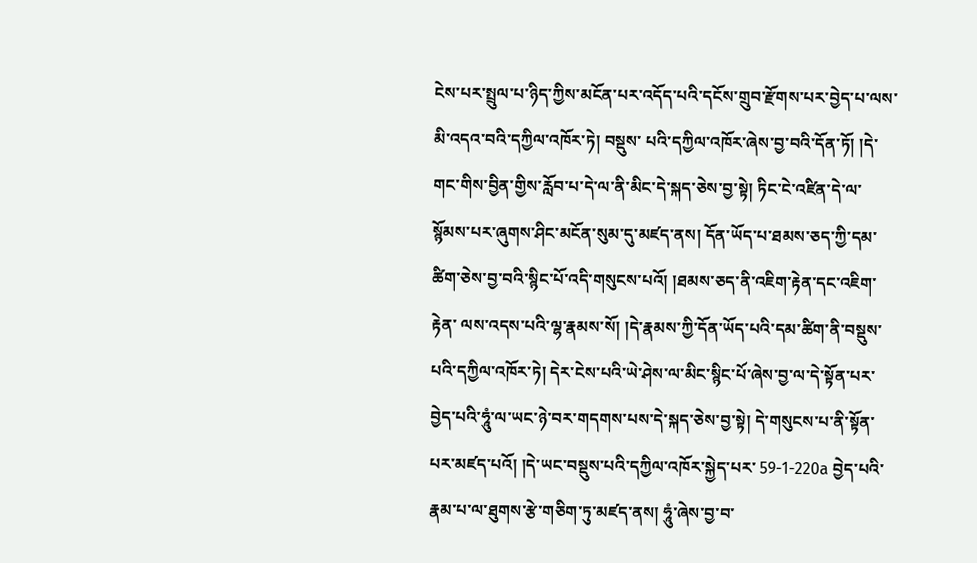ངེས་པར་སྤྲུལ་པ་ཉིད་ཀྱིས་མངོན་པར་འདོད་པའི་དངོས་གྲུབ་རྫོགས་པར་བྱེད་པ་ལས་མི་འདའ་བའི་དཀྱིལ་འཁོར་ཏེ། བསྡུས་ པའི་དཀྱིལ་འཁོར་ཞེས་བྱ་བའི་དོན་ཏོ། །དེ་གང་གིས་བྱིན་གྱིས་རློབ་པ་དེ་ལ་ནི་མིང་དེ་སྐད་ཅེས་བྱ་སྟེ། ཏིང་ངེ་འཛིན་དེ་ལ་སྙོམས་པར་ཞུགས་ཤིང་མངོན་སུམ་དུ་མཛད་ནས། དོན་ཡོད་པ་ཐམས་ཅད་ཀྱི་དམ་ཚིག་ཅེས་བྱ་བའི་སྙིང་པོ་འདི་གསུངས་པའོ། །ཐམས་ཅད་ནི་འཇིག་རྟེན་དང་འཇིག་རྟེན་ ལས་འདས་པའི་ལྷ་རྣམས་སོ། །དེ་རྣམས་ཀྱི་དོན་ཡོད་པའི་དམ་ཚིག་ནི་བསྡུས་པའི་དཀྱིལ་འཁོར་ཏེ། དེར་ངེས་པའི་ཡེ་ཤེས་ལ་མིང་སྙིང་པོ་ཞེས་བྱ་ལ་དེ་སྟོན་པར་བྱེད་པའི་ཧཱུཾ་ལ་ཡང་ཉེ་བར་གདགས་པས་དེ་སྐད་ཅེས་བྱ་སྟེ། དེ་གསུངས་པ་ནི་སྟོན་པར་མཛད་པའོ། །དེ་ཡང་བསྡུས་པའི་དཀྱིལ་འཁོར་སྐྱེད་པར་ 59-1-220a བྱེད་པའི་རྣམ་པ་ལ་ཐུགས་རྩེ་གཅིག་ཏུ་མཛད་ནས། ཧཱུཾ་ཞེས་བྱ་བ་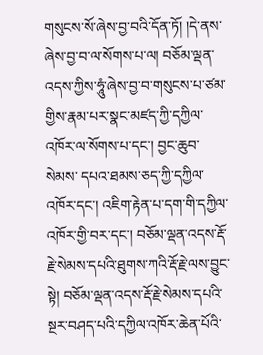གསུངས་སོ་ཞེས་བྱ་བའི་དོན་ཏོ། །དེ་ནས་ཞེས་བྱ་བ་ལ་སོགས་པ་ལ། བཅོམ་ལྡན་འདས་ཀྱིས་ཧཱུཾ་ཞེས་བྱ་བ་གསུངས་པ་ཙམ་གྱིས་རྣམ་པར་སྣང་མཛད་ཀྱི་དཀྱིལ་འཁོར་ལ་སོགས་པ་དང་། བྱང་ཆུབ་སེམས་ དཔའ་ཐམས་ཅད་ཀྱི་དཀྱིལ་འཁོར་དང་། འཇིག་རྟེན་པ་དག་གི་དཀྱིལ་འཁོར་གྱི་བར་དང་། བཅོམ་ལྡན་འདས་རྡོ་རྗེ་སེམས་དཔའི་ཐུགས་ཀའི་རྡོ་རྗེ་ལས་བྱུང་སྟེ། བཅོམ་ལྡན་འདས་རྡོ་རྗེ་སེམས་དཔའི་སྔར་བཤད་པའི་དཀྱིལ་འཁོར་ཆེན་པོའི་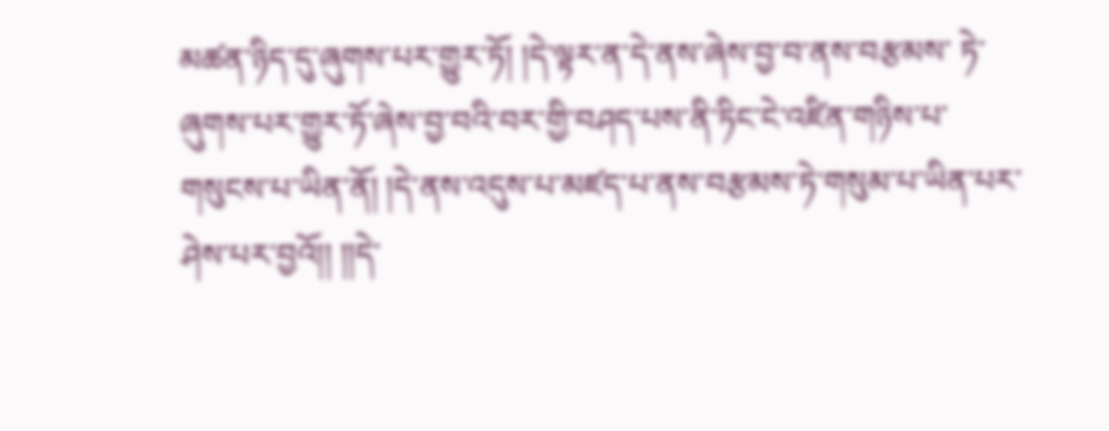མཚན་ཉིད་དུ་ཞུགས་པར་གྱུར་ཏོ། །དེ་ལྟར་ན་དེ་ནས་ཞེས་བྱ་བ་ནས་བརྩམས་ ཏེ་ཞུགས་པར་གྱུར་ཏོ་ཞེས་བྱ་བའི་བར་གྱི་བཤད་པས་ནི་ཏིང་ངེ་འཛིན་གཉིས་པ་གསུངས་པ་ཡིན་ནོ། །དེ་ནས་འདུས་པ་མཛད་པ་ནས་བརྩམས་ཏེ་གསུམ་པ་ཡིན་པར་ཤེས་པར་བྱའོ།། །།དེ་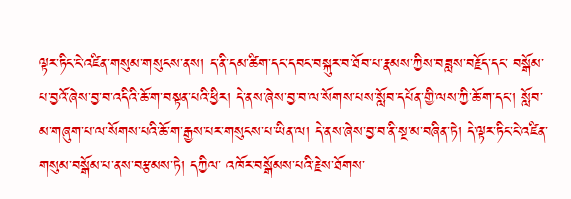ལྟར་ཏིང་ངེ་འཛིན་གསུམ་གསུངས་ནས། ད་ནི་དམ་ཚིག་དང་དབང་བསྐུར་བ་ཐོབ་པ་རྣམས་ཀྱིས་བཟླས་བརྗོད་དང་ བསྒོམ་པ་བྱའོ་ཞེས་བྱ་བ་འདིའི་ཆོ་ག་བསྟན་པའི་ཕྱིར། དེ་ནས་ཞེས་བྱ་བ་ལ་སོགས་པས་སློབ་དཔོན་གྱི་ལས་ཀྱི་ཆོ་ག་དང་། སློབ་མ་གཞུག་པ་ལ་སོགས་པའི་ཆོ་ག་རྒྱས་པར་གསུངས་པ་ཡིན་ལ། དེ་ནས་ཞེས་བྱ་བ་ནི་སྔ་མ་བཞིན་ཏེ། དེ་ལྟར་ཏིང་ངེ་འཛིན་གསུམ་བསྒོམ་པ་ནས་བརྩམས་ཏེ། དཀྱིལ་ འཁོར་བསྒོམས་པའི་རྗེས་ཐོགས་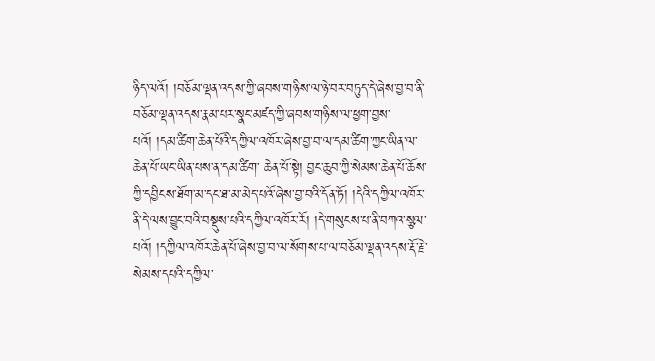ཉིད་ལའོ། །བཅོམ་ལྡན་འདས་ཀྱི་ཞབས་གཉིས་ལ་ཉེ་བར་བཏུད་དེ་ཞེས་བྱ་བ་ནི་བཅོམ་ལྡན་འདས་རྣམ་པར་སྣང་མཛད་ཀྱི་ཞབས་གཉིས་ལ་ཕྱག་བྱས་པའོ། །དམ་ཚིག་ཆེན་པོའི་དཀྱིལ་འཁོར་ཞེས་བྱ་བ་ལ་དམ་ཚིག་ཀྱང་ཡིན་ལ་ཆེན་པོ་ཡང་ཡིན་པས་ན་དམ་ཚིག་ ཆེན་པོ་སྟེ། བྱང་ཆུབ་ཀྱི་སེམས་ཆེན་པོ་ཆོས་ཀྱི་དབྱིངས་ཐོག་མ་དང་ཐ་མ་མེད་པའོ་ཞེས་བྱ་བའི་དོན་ཏོ། །དེའི་དཀྱིལ་འཁོར་ནི་དེ་ལས་བྱུང་བའི་བསྡུས་པའི་དཀྱིལ་འཁོར་རོ། །དེ་གསུངས་པ་ནི་བཀའ་སྩལ་པའོ། །དཀྱིལ་འཁོར་ཆེན་པོ་ཞེས་བྱ་བ་ལ་སོགས་པ་ལ་བཅོམ་ལྡན་འདས་རྡོ་རྗེ་སེམས་དཔའི་དཀྱིལ་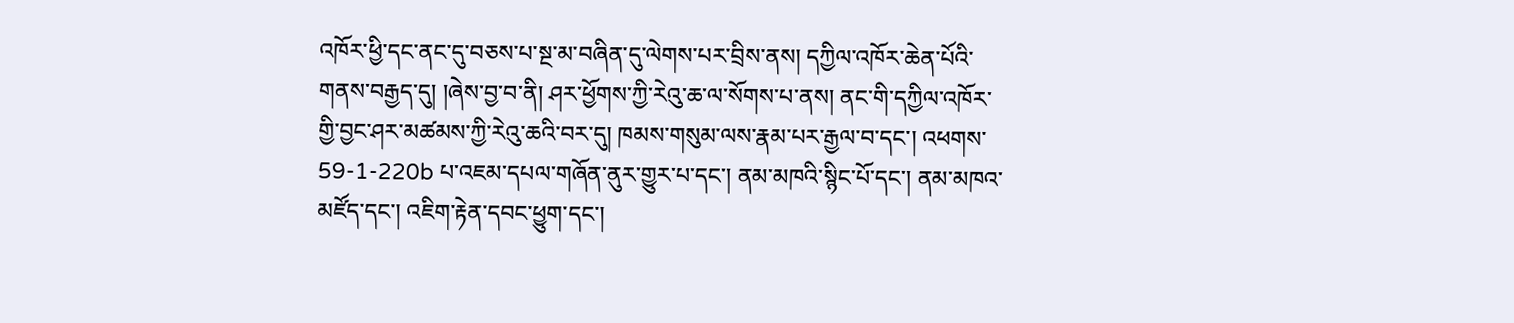འཁོར་ཕྱི་དང་ནང་དུ་བཅས་པ་སྔ་མ་བཞིན་དུ་ལེགས་པར་བྲིས་ནས། དཀྱིལ་འཁོར་ཆེན་པོའི་གནས་བརྒྱད་དུ། །ཞེས་བྱ་བ་ནི། ཤར་ཕྱོགས་ཀྱི་རེའུ་ཆ་ལ་སོགས་པ་ནས། ནང་གི་དཀྱིལ་འཁོར་གྱི་བྱང་ཤར་མཚམས་ཀྱི་རེའུ་ཆའི་བར་དུ། ཁམས་གསུམ་ལས་རྣམ་པར་རྒྱལ་བ་དང་། འཕགས་ 59-1-220b པ་འཇམ་དཔལ་གཞོན་ནུར་གྱུར་པ་དང་། ནམ་མཁའི་སྙིང་པོ་དང་། ནམ་མཁའ་མཛོད་དང་། འཇིག་རྟེན་དབང་ཕྱུག་དང་།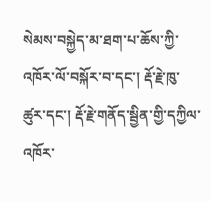སེམས་བསྐྱེད་མ་ཐག་པ་ཆོས་ཀྱི་འཁོར་ལོ་བསྐོར་བ་དང་། རྡོ་རྗེ་ཁུ་ཚུར་དང་། རྡོ་རྗེ་གནོད་སྦྱིན་གྱི་དཀྱིལ་འཁོར་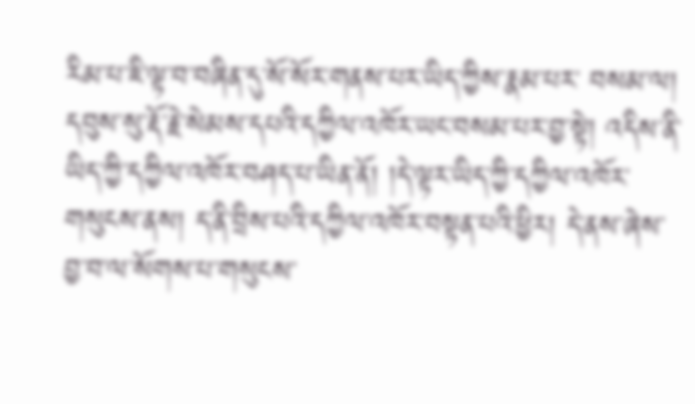རིམ་པ་ཇི་ལྟ་བ་བཞིན་དུ་སོ་སོར་གནས་པར་ཡིད་ཀྱིས་རྣམ་པར་ བསམ་ལ། དབུས་སུ་རྡོ་རྗེ་སེམས་དཔའི་དཀྱིལ་འཁོར་ཡང་བསམ་པར་བྱ་སྟེ། འདིས་ནི་ཡིད་ཀྱི་དཀྱིལ་འཁོར་བཤད་པ་ཡིན་ནོ། །དེ་ལྟར་ཡིད་ཀྱི་དཀྱིལ་འཁོར་གསུངས་ནས། ད་ནི་བྲིས་པའི་དཀྱིལ་འཁོར་བསྟན་པའི་ཕྱིར། དེ་ནས་ཞེས་བྱ་བ་ལ་སོགས་པ་གསུངས་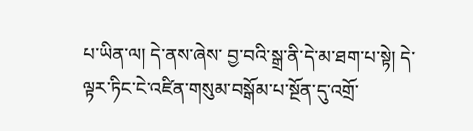པ་ཡིན་ལ། དེ་ནས་ཞེས་ བྱ་བའི་སྒྲ་ནི་དེ་མ་ཐག་པ་སྟེ། དེ་ལྟར་ཏིང་ངེ་འཛིན་གསུམ་བསྒོམ་པ་སྔོན་དུ་འགྲོ་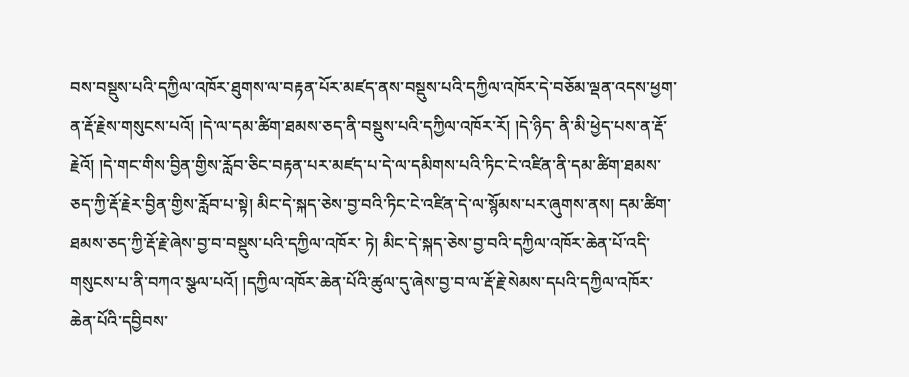བས་བསྡུས་པའི་དཀྱིལ་འཁོར་ཐུགས་ལ་བརྟན་པོར་མཛད་ནས་བསྡུས་པའི་དཀྱིལ་འཁོར་དེ་བཅོམ་ལྡན་འདས་ཕྱག་ན་རྡོ་རྗེས་གསུངས་པའོ། །དེ་ལ་དམ་ཚིག་ཐམས་ཅད་ནི་བསྡུས་པའི་དཀྱིལ་འཁོར་རོ། །དེ་ཉིད་ ནི་མི་ཕྱེད་པས་ན་རྡོ་རྗེའོ། །དེ་གང་གིས་བྱིན་གྱིས་རློབ་ཅིང་བརྟན་པར་མཛད་པ་དེ་ལ་དམིགས་པའི་ཏིང་ངེ་འཛིན་ནི་དམ་ཚིག་ཐམས་ཅད་ཀྱི་རྡོ་རྗེར་བྱིན་གྱིས་རློབ་པ་སྟེ། མིང་དེ་སྐད་ཅེས་བྱ་བའི་ཏིང་ངེ་འཛིན་དེ་ལ་སྙོམས་པར་ཞུགས་ནས། དམ་ཚིག་ཐམས་ཅད་ཀྱི་རྡོ་རྗེ་ཞེས་བྱ་བ་བསྡུས་པའི་དཀྱིལ་འཁོར་ ཏེ། མིང་དེ་སྐད་ཅེས་བྱ་བའི་དཀྱིལ་འཁོར་ཆེན་པོ་འདི་གསུངས་པ་ནི་བཀའ་སྩལ་པའོ། །དཀྱིལ་འཁོར་ཆེན་པོའི་ཚུལ་དུ་ཞེས་བྱ་བ་ལ་རྡོ་རྗེ་སེམས་དཔའི་དཀྱིལ་འཁོར་ཆེན་པོའི་དབྱིབས་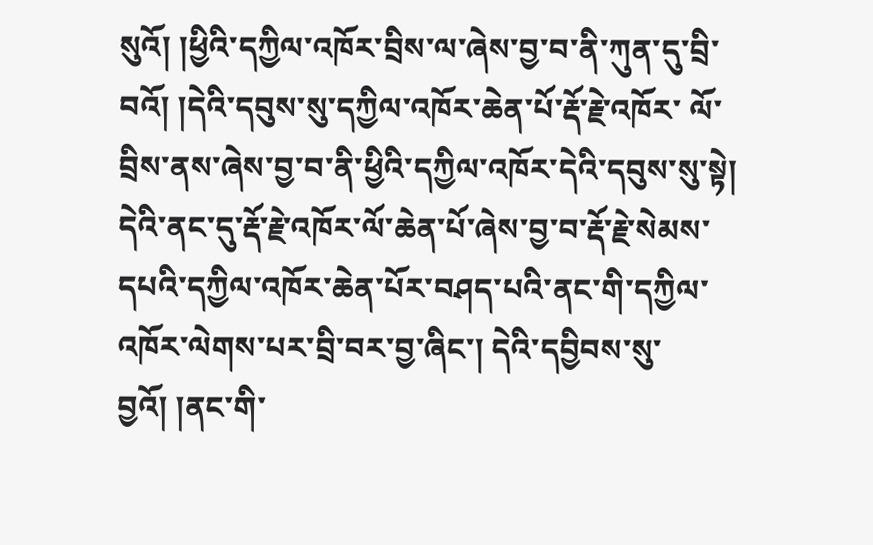སུའོ། །ཕྱིའི་དཀྱིལ་འཁོར་བྲིས་ལ་ཞེས་བྱ་བ་ནི་ཀུན་དུ་བྲི་བའོ། །དེའི་དབུས་སུ་དཀྱིལ་འཁོར་ཆེན་པོ་རྡོ་རྗེ་འཁོར་ ལོ་བྲིས་ནས་ཞེས་བྱ་བ་ནི་ཕྱིའི་དཀྱིལ་འཁོར་དེའི་དབུས་སུ་སྟེ། དེའི་ནང་དུ་རྡོ་རྗེ་འཁོར་ལོ་ཆེན་པོ་ཞེས་བྱ་བ་རྡོ་རྗེ་སེམས་དཔའི་དཀྱིལ་འཁོར་ཆེན་པོར་བཤད་པའི་ནང་གི་དཀྱིལ་འཁོར་ལེགས་པར་བྲི་བར་བྱ་ཞིང་། དེའི་དབྱིབས་སུ་བྱའོ། །ནང་གི་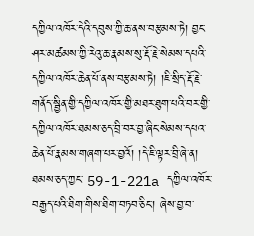དཀྱིལ་འཁོར་དེའི་དབུས་ཀྱི་ཆ་ནས་བརྩམས་ཏེ། བྱང་ཤར་མཚམས་ཀྱི་རེའུ་ཆ་རྣམས་སུ་རྡོ་རྗེ་སེམས་དཔའི་དཀྱིལ་འཁོར་ཆེན་པོ་ནས་བརྩམས་ཏེ། །ཇི་སྲིད་རྡོ་རྗེ་གནོད་སྦྱིན་གྱི་དཀྱིལ་འཁོར་གྱི་མཐར་ཐུག་པའི་བར་གྱི་དཀྱིལ་འཁོར་ཐམས་ཅད་བྲི་བར་བྱ་ཞིང་སེམས་དཔའ་ཆེན་པོ་རྣམས་གཞག་པར་བྱའོ། །དེ་ཇི་ལྟར་བྲི་ཞེ་ན། ཐམས་ཅད་ཀྱང་ 59-1-221a དཀྱིལ་འཁོར་བརྒྱད་པའི་ཐིག་གིས་ཐིག་བཏབ་ཅིང་། ཞེས་བྱ་བ་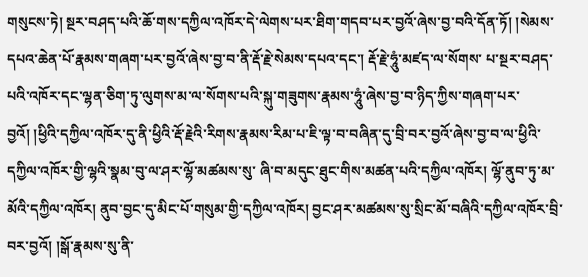གསུངས་ཏེ། སྔར་བཤད་པའི་ཆོ་གས་དཀྱིལ་འཁོར་དེ་ལེགས་པར་ཐིག་གདབ་པར་བྱའོ་ཞེས་བྱ་བའི་དོན་ཏོ། །སེམས་དཔའ་ཆེན་པོ་རྣམས་གཞག་པར་བྱའོ་ཞེས་བྱ་བ་ནི་རྡོ་རྗེ་སེམས་དཔའ་དང་། རྡོ་རྗེ་ཧཱུཾ་མཛད་ལ་སོགས་ པ་སྔར་བཤད་པའི་འཁོར་དང་ལྷན་ཅིག་ཏུ་ལུགས་མ་ལ་སོགས་པའི་སྐུ་གཟུགས་རྣམས་ཧཱུཾ་ཞེས་བྱ་བ་ཉིད་ཀྱིས་གཞག་པར་བྱའོ། །ཕྱིའི་དཀྱིལ་འཁོར་དུ་ནི་ཕྱིའི་རྡོ་རྗེའི་རིགས་རྣམས་རིམ་པ་ཇི་ལྟ་བ་བཞིན་དུ་བྲི་བར་བྱའོ་ཞེས་བྱ་བ་ལ་ཕྱིའི་དཀྱིལ་འཁོར་གྱི་ལྷའི་སྣམ་བུ་ལ་ཤར་ལྷོ་མཚམས་སུ་ ཞི་བ་མདུང་ཐུང་གིས་མཚན་པའི་དཀྱིལ་འཁོར། ལྷོ་ནུབ་ཏུ་མ་མོའི་དཀྱིལ་འཁོར། ནུབ་བྱང་དུ་མིང་པོ་གསུམ་གྱི་དཀྱིལ་འཁོར། བྱང་ཤར་མཚམས་སུ་སྲིང་མོ་བཞིའི་དཀྱིལ་འཁོར་བྲི་བར་བྱའོ། །སྒོ་རྣམས་སུ་ནི་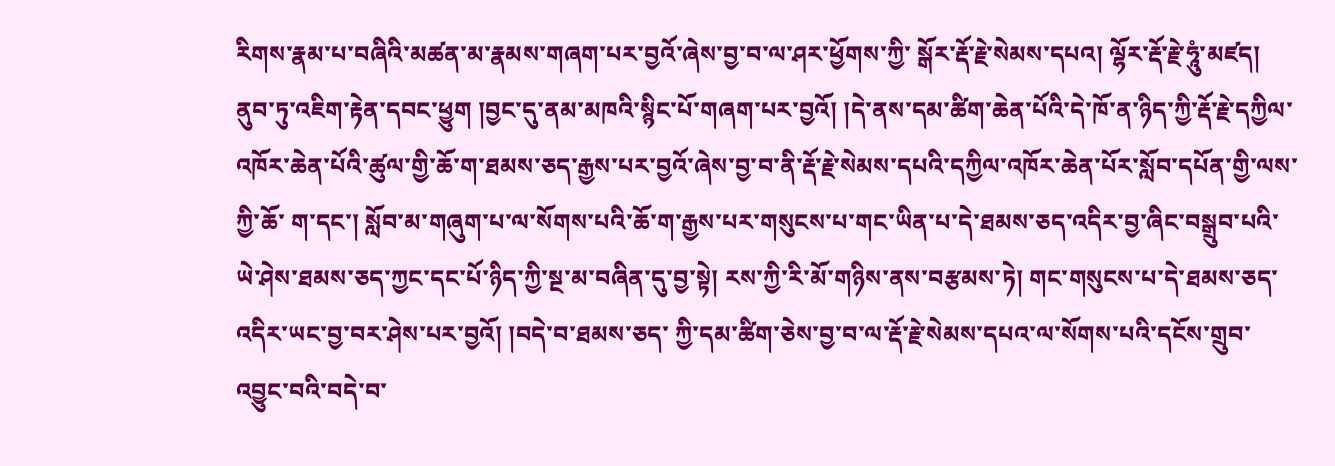རིགས་རྣམ་པ་བཞིའི་མཚན་མ་རྣམས་གཞག་པར་བྱའོ་ཞེས་བྱ་བ་ལ་ཤར་ཕྱོགས་ཀྱི་ སྒོར་རྡོ་རྗེ་སེམས་དཔའ། ལྷོར་རྡོ་རྗེ་ཧཱུཾ་མཛད། ནུབ་ཏུ་འཇིག་རྟེན་དབང་ཕྱུག །བྱང་དུ་ནམ་མཁའི་སྙིང་པོ་གཞག་པར་བྱའོ། །དེ་ནས་དམ་ཚིག་ཆེན་པོའི་དེ་ཁོ་ན་ཉིད་ཀྱི་རྡོ་རྗེ་དཀྱིལ་འཁོར་ཆེན་པོའི་ཚུལ་གྱི་ཆོ་ག་ཐམས་ཅད་རྒྱས་པར་བྱའོ་ཞེས་བྱ་བ་ནི་རྡོ་རྗེ་སེམས་དཔའི་དཀྱིལ་འཁོར་ཆེན་པོར་སློབ་དཔོན་གྱི་ལས་ཀྱི་ཆོ་ ག་དང་། སློབ་མ་གཞུག་པ་ལ་སོགས་པའི་ཆོ་ག་རྒྱས་པར་གསུངས་པ་གང་ཡིན་པ་དེ་ཐམས་ཅད་འདིར་བྱ་ཞིང་བསྒྲུབ་པའི་ཡེ་ཤེས་ཐམས་ཅད་ཀྱང་དང་པོ་ཉིད་ཀྱི་སྔ་མ་བཞིན་དུ་བྱ་སྟེ། རས་ཀྱི་རི་མོ་གཉིས་ནས་བརྩམས་ཏེ། གང་གསུངས་པ་དེ་ཐམས་ཅད་འདིར་ཡང་བྱ་བར་ཤེས་པར་བྱའོ། །བདེ་བ་ཐམས་ཅད་ ཀྱི་དམ་ཚིག་ཅེས་བྱ་བ་ལ་རྡོ་རྗེ་སེམས་དཔའ་ལ་སོགས་པའི་དངོས་གྲུབ་འབྱུང་བའི་བདེ་བ་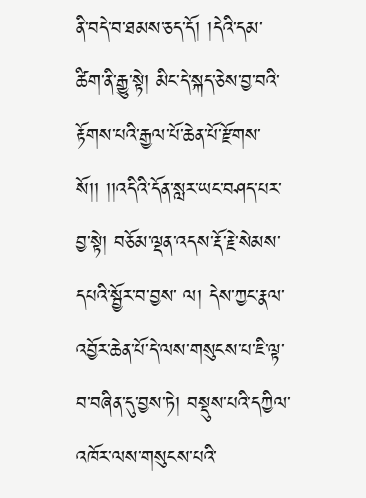ནི་བདེ་བ་ཐམས་ཅད་དོ། །དེའི་དམ་ཚིག་ནི་རྒྱུ་སྟེ། མིང་དེ་སྐད་ཅེས་བྱ་བའི་རྟོགས་པའི་རྒྱལ་པོ་ཆེན་པོ་རྫོགས་སོ།། །།འདིའི་དོན་སླར་ཡང་བཤད་པར་བྱ་སྟེ། བཅོམ་ལྡན་འདས་རྡོ་རྗེ་སེམས་དཔའི་སྦྱོར་བ་བྱས་ ལ། དེས་ཀྱང་རྣལ་འབྱོར་ཆེན་པོ་དེ་ལས་གསུངས་པ་ཇི་ལྟ་བ་བཞིན་དུ་བྱས་ཏེ། བསྡུས་པའི་དཀྱིལ་འཁོར་ལས་གསུངས་པའི་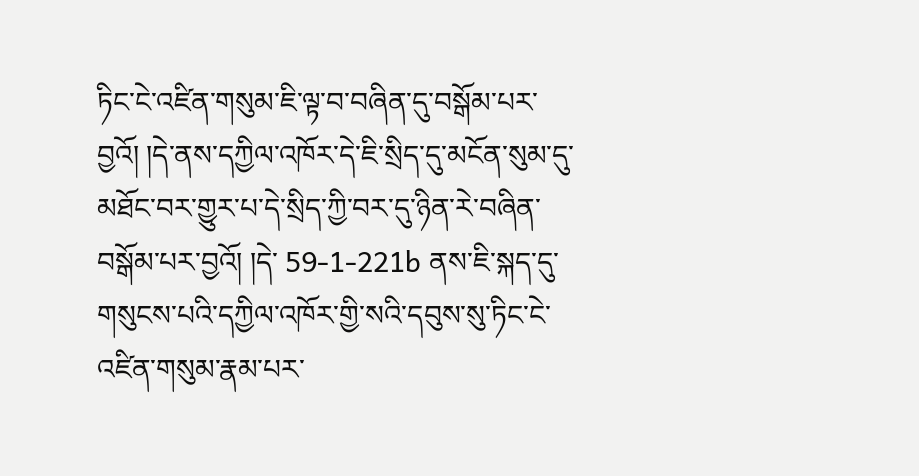ཏིང་ངེ་འཛིན་གསུམ་ཇི་ལྟ་བ་བཞིན་དུ་བསྒོམ་པར་བྱའོ། །དེ་ནས་དཀྱིལ་འཁོར་དེ་ཇི་སྲིད་དུ་མངོན་སུམ་དུ་མཐོང་བར་གྱུར་པ་དེ་སྲིད་ཀྱི་བར་དུ་ཉིན་རེ་བཞིན་བསྒོམ་པར་བྱའོ། །དེ་ 59-1-221b ནས་ཇི་སྐད་དུ་གསུངས་པའི་དཀྱིལ་འཁོར་གྱི་སའི་དབུས་སུ་ཏིང་ངེ་འཛིན་གསུམ་རྣམ་པར་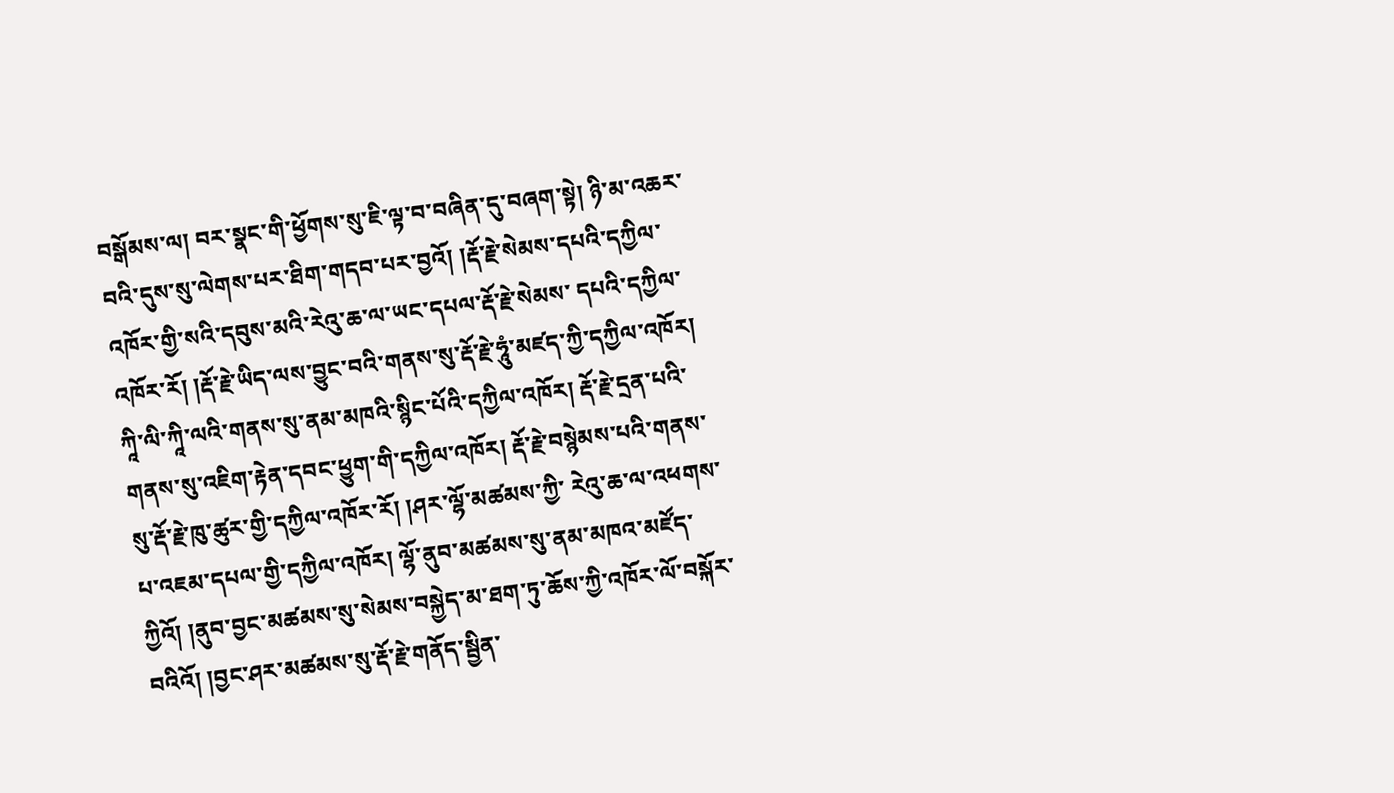བསྒོམས་ལ། བར་སྣང་གི་ཕྱོགས་སུ་ཇི་ལྟ་བ་བཞིན་དུ་བཞག་སྟེ། ཉི་མ་འཆར་བའི་དུས་སུ་ལེགས་པར་ཐིག་གདབ་པར་བྱའོ། །རྡོ་རྗེ་སེམས་དཔའི་དཀྱིལ་འཁོར་གྱི་སའི་དབུས་མའི་རེའུ་ཆ་ལ་ཡང་དཔལ་རྡོ་རྗེ་སེམས་ དཔའི་དཀྱིལ་འཁོར་རོ། །རྡོ་རྗེ་ཡིད་ལས་བྱུང་བའི་གནས་སུ་རྡོ་རྗེ་ཧཱུཾ་མཛད་ཀྱི་དཀྱིལ་འཁོར། ཀཱི་ལི་ཀཱི་ལའི་གནས་སུ་ནམ་མཁའི་སྙིང་པོའི་དཀྱིལ་འཁོར། རྡོ་རྗེ་དྲན་པའི་གནས་སུ་འཇིག་རྟེན་དབང་ཕྱུག་གི་དཀྱིལ་འཁོར། རྡོ་རྗེ་བསྙེམས་པའི་གནས་སུ་རྡོ་རྗེ་ཁུ་ཚུར་གྱི་དཀྱིལ་འཁོར་རོ། །ཤར་ལྷོ་མཚམས་ཀྱི་ རེའུ་ཆ་ལ་འཕགས་པ་འཇམ་དཔལ་གྱི་དཀྱིལ་འཁོར། ལྷོ་ནུབ་མཚམས་སུ་ནམ་མཁའ་མཛོད་ཀྱིའོ། །ནུབ་བྱང་མཚམས་སུ་སེམས་བསྐྱེད་མ་ཐག་ཏུ་ཆོས་ཀྱི་འཁོར་ལོ་བསྐོར་བའིའོ། །བྱང་ཤར་མཚམས་སུ་རྡོ་རྗེ་གནོད་སྦྱིན་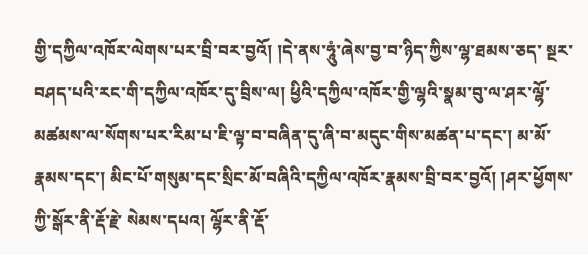གྱི་དཀྱིལ་འཁོར་ལེགས་པར་བྲི་བར་བྱའོ། །དེ་ནས་ཧཱུཾ་ཞེས་བྱ་བ་ཉིད་ཀྱིས་ལྷ་ཐམས་ཅད་ སྔར་བཤད་པའི་རང་གི་དཀྱིལ་འཁོར་དུ་བྲིས་ལ། ཕྱིའི་དཀྱིལ་འཁོར་གྱི་ལྷའི་སྣམ་བུ་ལ་ཤར་ལྷོ་མཚམས་ལ་སོགས་པར་རིམ་པ་ཇི་ལྟ་བ་བཞིན་དུ་ཞི་བ་མདུང་གིས་མཚན་པ་དང་། མ་མོ་རྣམས་དང་། མིང་པོ་གསུམ་དང་སྲིང་མོ་བཞིའི་དཀྱིལ་འཁོར་རྣམས་བྲི་བར་བྱའོ། །ཤར་ཕྱོགས་ཀྱི་སྒོར་ནི་རྡོ་རྗེ་ སེམས་དཔའ། ལྷོར་ནི་རྡོ་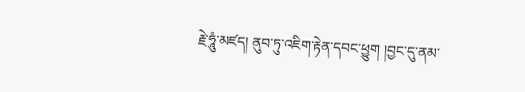རྗེ་ཧཱུཾ་མཛད། ནུབ་ཏུ་འཇིག་རྟེན་དབང་ཕྱུག །བྱང་དུ་ནམ་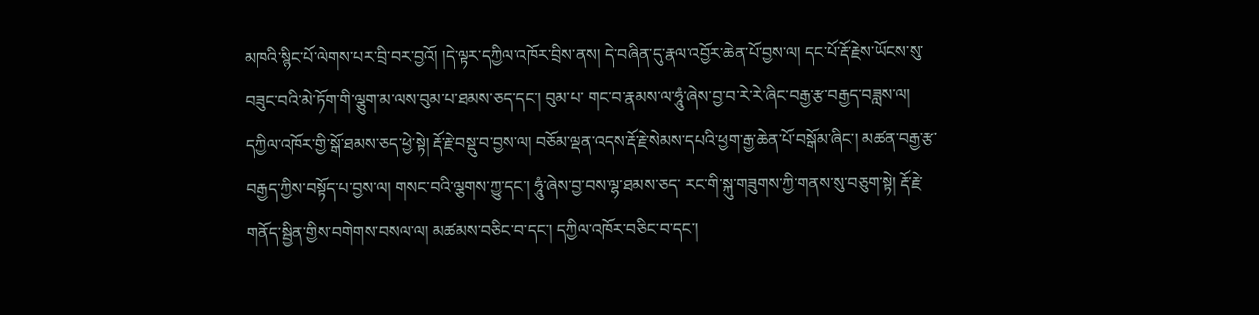མཁའི་སྙིང་པོ་ལེགས་པར་བྲི་བར་བྱའོ། །དེ་ལྟར་དཀྱིལ་འཁོར་བྲིས་ནས། དེ་བཞིན་དུ་རྣལ་འབྱོར་ཆེན་པོ་བྱས་ལ། དང་པོ་རྡོ་རྗེས་ཡོངས་སུ་བཟུང་བའི་མེ་ཏོག་གི་ལྕུག་མ་ལས་བུམ་པ་ཐམས་ཅད་དང་། བུམ་པ་ གང་བ་རྣམས་ལ་ཧཱུཾ་ཞེས་བྱ་བ་རེ་རེ་ཞིང་བརྒྱ་རྩ་བརྒྱད་བཟླས་ལ། དཀྱིལ་འཁོར་གྱི་སྒོ་ཐམས་ཅད་ཕྱེ་སྟེ། རྡོ་རྗེ་བསྡུ་བ་བྱས་ལ། བཅོམ་ལྡན་འདས་རྡོ་རྗེ་སེམས་དཔའི་ཕྱག་རྒྱ་ཆེན་པོ་བསྒོམ་ཞིང་། མཚན་བརྒྱ་རྩ་བརྒྱད་ཀྱིས་བསྟོད་པ་བྱས་ལ། གསང་བའི་ལྕགས་ཀྱུ་དང་། ཧཱུཾ་ཞེས་བྱ་བས་ལྷ་ཐམས་ཅད་ རང་གི་སྐུ་གཟུགས་ཀྱི་གནས་སུ་བཅུག་སྟེ། རྡོ་རྗེ་གནོད་སྦྱིན་གྱིས་བགེགས་བསལ་ལ། མཚམས་བཅིང་བ་དང་། དཀྱིལ་འཁོར་བཅིང་བ་དང་།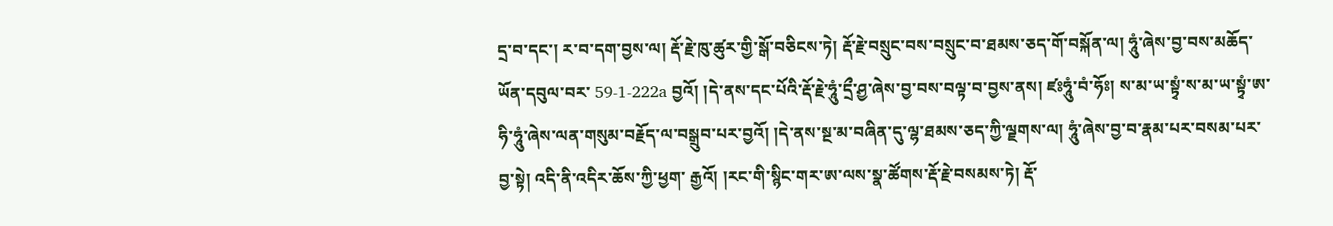དྲ་བ་དང་། ར་བ་དག་བྱས་ལ། རྡོ་རྗེ་ཁུ་ཚུར་གྱི་སྒོ་བཅིངས་ཏེ། རྡོ་རྗེ་བསྲུང་བས་བསྲུང་བ་ཐམས་ཅད་གོ་བསྐོན་ལ། ཧཱུཾ་ཞེས་བྱ་བས་མཆོད་ཡོན་དབུལ་བར་ 59-1-222a བྱའོ། །དེ་ནས་དང་པོའི་རྡོ་རྗེ་ཧཱུཾ་དྲྀ་ཤྱ་ཞེས་བྱ་བས་བལྟ་བ་བྱས་ནས། ཛཿཧཱུཾ་བཾ་ཧོཿ། ས་མ་ཡ་སྟྭཾ་ས་མ་ཡ་སྟྭཾ་ཨ་ཧི་ཧཱུཾ་ཞེས་ལན་གསུམ་བརྗོད་ལ་བསྒྲུབ་པར་བྱའོ། །དེ་ནས་སྔ་མ་བཞིན་དུ་ལྷ་ཐམས་ཅད་ཀྱི་ལྗགས་ལ། ཧཱུཾ་ཞེས་བྱ་བ་རྣམ་པར་བསམ་པར་བྱ་སྟེ། འདི་ནི་འདིར་ཆོས་ཀྱི་ཕྱག་ རྒྱའོ། །རང་གི་སྙིང་གར་ཨ་ལས་སྣ་ཚོགས་རྡོ་རྗེ་བསམས་ཏེ། རྡོ་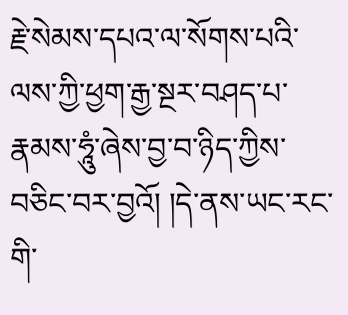རྗེ་སེམས་དཔའ་ལ་སོགས་པའི་ལས་ཀྱི་ཕྱག་རྒྱ་སྔར་བཤད་པ་རྣམས་ཧཱུཾ་ཞེས་བྱ་བ་ཉིད་ཀྱིས་བཅིང་བར་བྱའོ། །དེ་ནས་ཡང་རང་གི་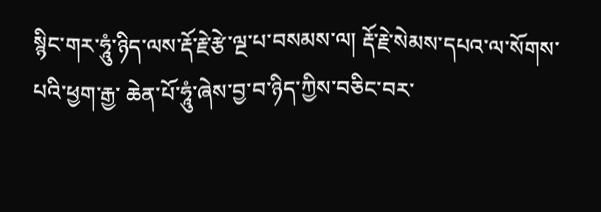སྙིང་གར་ཧཱུཾ་ཉིད་ལས་རྡོ་རྗེ་རྩེ་ལྔ་པ་བསམས་ལ། རྡོ་རྗེ་སེམས་དཔའ་ལ་སོགས་པའི་ཕྱག་རྒྱ་ ཆེན་པོ་ཧཱུཾ་ཞེས་བྱ་བ་ཉིད་ཀྱིས་བཅིང་བར་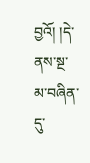བྱའོ། །དེ་ནས་སྔ་མ་བཞིན་དུ་